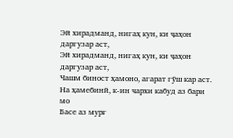Эй хирадманд, нигаҳ кун, ки ҷаҳон даргузар аст,
Эй хирадманд, нигаҳ кун, ки ҷаҳон даргузар аст,
Чашм биност ҳамоно, агарат гӯш кар аст.
На ҳамебинӣ, к-ин чархи кабуд аз бари мо
Басе аз мурғ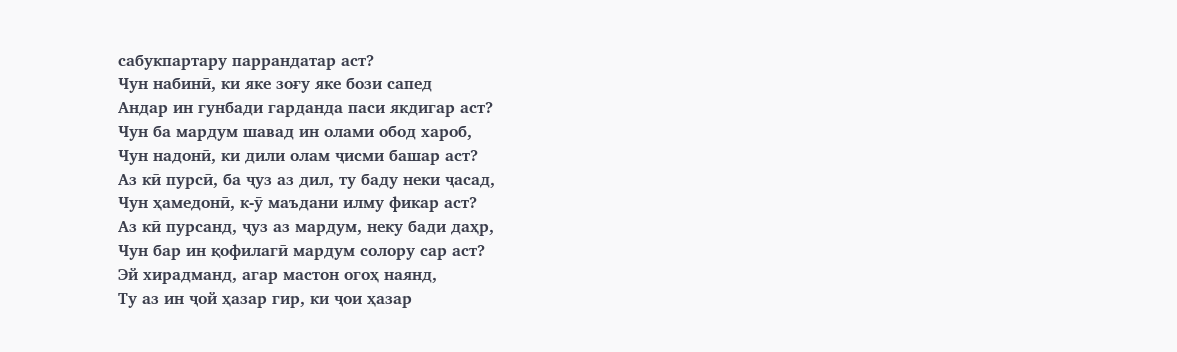сабукпартару паррандатар аст?
Чун набинӣ, ки яке зоғу яке бози сапед
Андар ин гунбади гарданда паси якдигар аст?
Чун ба мардум шавад ин олами обод хароб,
Чун надонӣ, ки дили олам ҷисми башар аст?
Аз кӣ пурсӣ, ба ҷуз аз дил, ту баду неки ҷасад,
Чун ҳамедонӣ, к-ӯ маъдани илму фикар аст?
Аз кӣ пурсанд, ҷуз аз мардум, неку бади даҳр,
Чун бар ин қофилагӣ мардум солору сар аст?
Эй хирадманд, агар мастон огоҳ наянд,
Ту аз ин ҷой ҳазар гир, ки ҷои ҳазар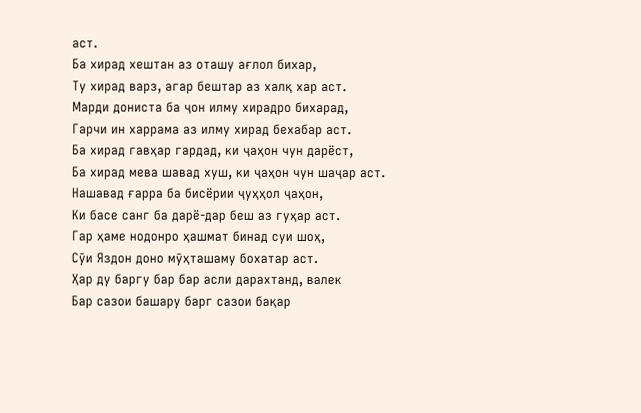аст.
Ба хирад хештан аз оташу ағлол бихар,
Ту хирад варз, агар бештар аз халқ хар аст.
Марди дониста ба ҷон илму хирадро бихарад,
Гарчи ин харрама аз илму хирад бехабар аст.
Ба хирад гавҳар гардад, ки ҷаҳон чун дарёст,
Ба хирад мева шавад хуш, ки ҷаҳон чун шаҷар аст.
Нашавад ғарра ба бисёрии ҷуҳҳол ҷаҳон,
Ки басе санг ба дарё-дар беш аз гуҳар аст.
Гар ҳаме нодонро ҳашмат бинад суи шоҳ,
Сӯи Яздон доно мӯҳташаму бохатар аст.
Ҳар ду баргу бар бар асли дарахтанд, валек
Бар сазои башару барг сазои бақар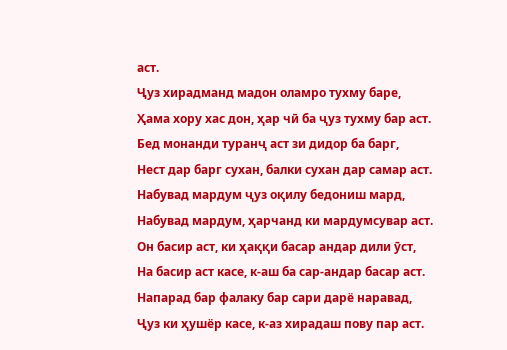аст.
Ҷуз хирадманд мадон оламро тухму баре,
Ҳама хору хас дон, ҳар чӣ ба ҷуз тухму бар аст.
Бед монанди туранҷ аст зи дидор ба барг,
Нест дар барг сухан, балки сухан дар самар аст.
Набувад мардум ҷуз оқилу бедониш мард,
Набувад мардум, ҳарчанд ки мардумсувар аст.
Он басир аст, ки ҳаққи басар андар дили ӯст,
На басир аст касе, к-аш ба сар-андар басар аст.
Напарад бар фалаку бар сари дарё наравад,
Ҷуз ки ҳушёр касе, к-аз хирадаш пову пар аст.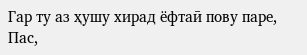Гар ту аз ҳушу хирад ёфтаӣ пову паре,
Пас,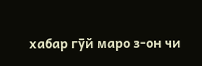хабар гӯй маро з-он чи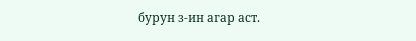бурун з-ин агар аст.